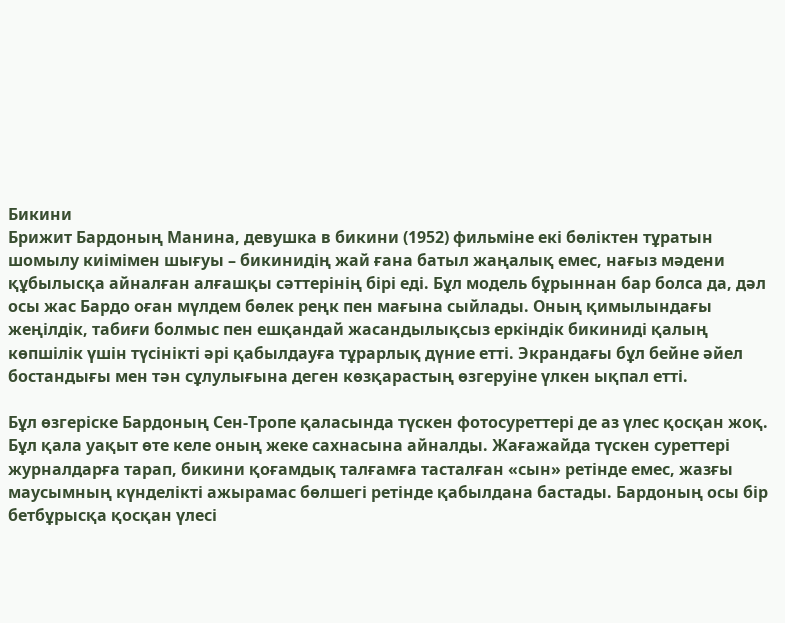Бикини
Брижит Бардоның Манина, девушка в бикини (1952) фильміне екі бөліктен тұратын шомылу киімімен шығуы – бикинидің жай ғана батыл жаңалық емес, нағыз мәдени құбылысқа айналған алғашқы сәттерінің бірі еді. Бұл модель бұрыннан бар болса да, дәл осы жас Бардо оған мүлдем бөлек реңк пен мағына сыйлады. Оның қимылындағы жеңілдік, табиғи болмыс пен ешқандай жасандылықсыз еркіндік бикиниді қалың көпшілік үшін түсінікті әрі қабылдауға тұрарлық дүние етті. Экрандағы бұл бейне әйел бостандығы мен тән сұлулығына деген көзқарастың өзгеруіне үлкен ықпал етті.

Бұл өзгеріске Бардоның Сен-Тропе қаласында түскен фотосуреттері де аз үлес қосқан жоқ. Бұл қала уақыт өте келе оның жеке сахнасына айналды. Жағажайда түскен суреттері журналдарға тарап, бикини қоғамдық талғамға тасталған «сын» ретінде емес, жазғы маусымның күнделікті ажырамас бөлшегі ретінде қабылдана бастады. Бардоның осы бір бетбұрысқа қосқан үлесі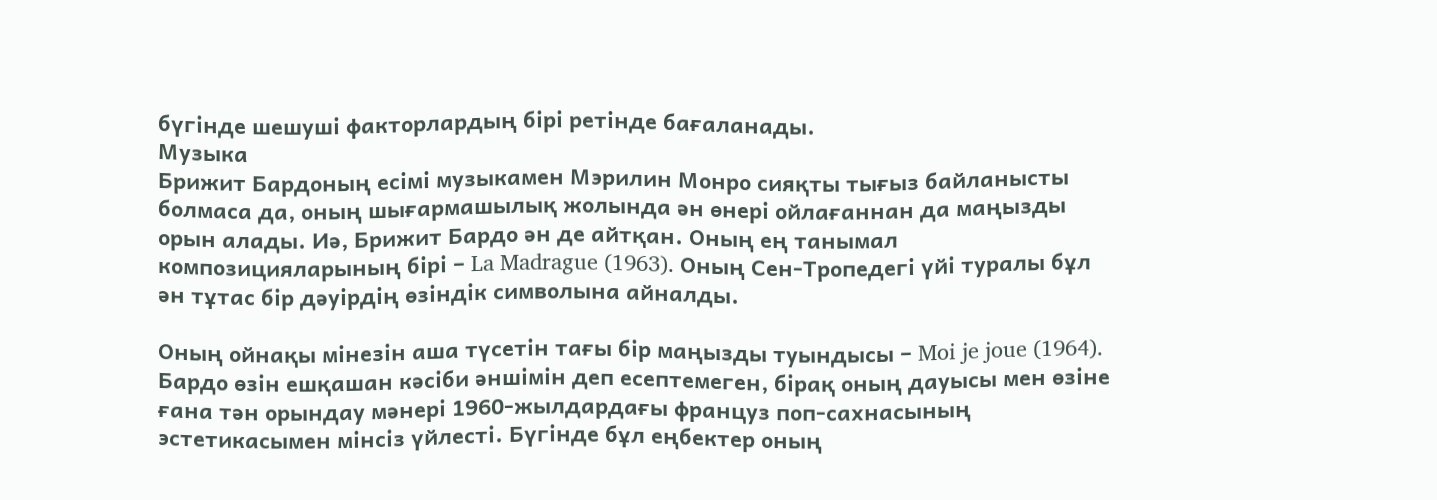бүгінде шешуші факторлардың бірі ретінде бағаланады.
Музыка
Брижит Бардоның есімі музыкамен Мэрилин Монро сияқты тығыз байланысты болмаса да, оның шығармашылық жолында ән өнері ойлағаннан да маңызды орын алады. Иә, Брижит Бардо ән де айтқан. Оның ең танымал композицияларының бірі – La Madrague (1963). Оның Сен-Тропедегі үйі туралы бұл ән тұтас бір дәуірдің өзіндік символына айналды.

Оның ойнақы мінезін аша түсетін тағы бір маңызды туындысы – Moi je joue (1964). Бардо өзін ешқашан кәсіби әншімін деп есептемеген, бірақ оның дауысы мен өзіне ғана тән орындау мәнері 1960-жылдардағы француз поп-сахнасының эстетикасымен мінсіз үйлесті. Бүгінде бұл еңбектер оның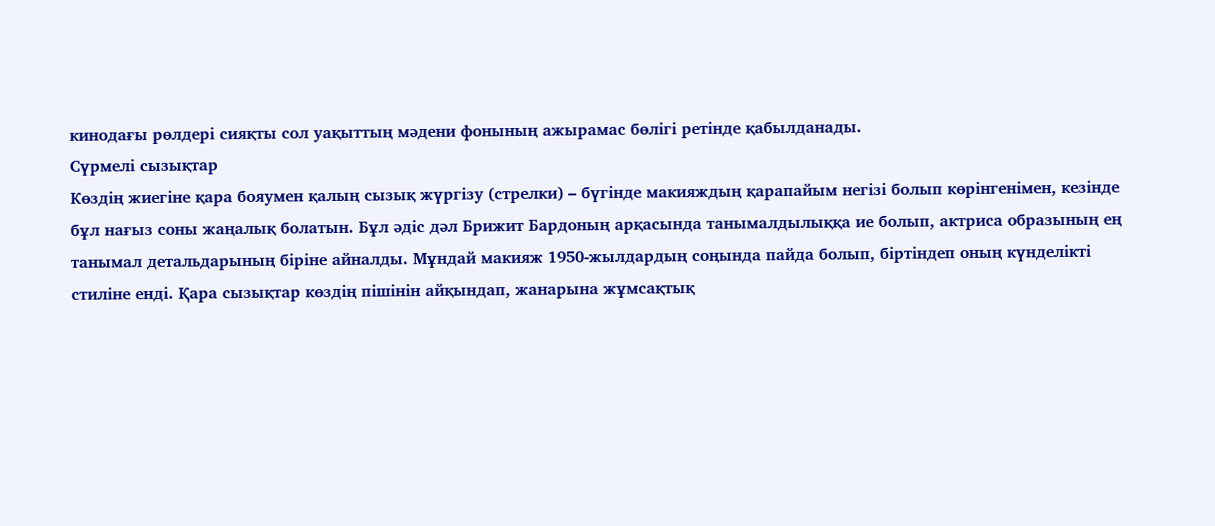кинодағы рөлдері сияқты сол уақыттың мәдени фонының ажырамас бөлігі ретінде қабылданады.
Сүрмелі сызықтар
Көздің жиегіне қара бояумен қалың сызық жүргізу (стрелки) – бүгінде макияждың қарапайым негізі болып көрінгенімен, кезінде бұл нағыз соны жаңалық болатын. Бұл әдіс дәл Брижит Бардоның арқасында танымалдылыққа ие болып, актриса образының ең танымал детальдарының біріне айналды. Мұндай макияж 1950-жылдардың соңында пайда болып, біртіндеп оның күнделікті стиліне енді. Қара сызықтар көздің пішінін айқындап, жанарына жұмсақтық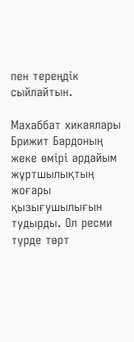пен тереңдік сыйлайтын.

Махаббат хикаялары
Брижит Бардоның жеке өмірі әрдайым жұртшылықтың жоғары қызығушылығын тудырды. Ол ресми түрде төрт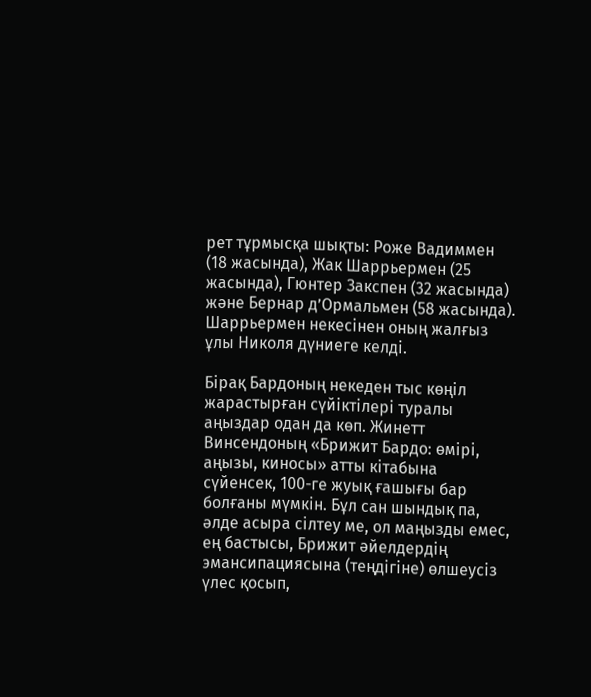рет тұрмысқа шықты: Роже Вадиммен (18 жасында), Жак Шаррьермен (25 жасында), Гюнтер Закспен (32 жасында) және Бернар д’Ормальмен (58 жасында). Шаррьермен некесінен оның жалғыз ұлы Николя дүниеге келді.

Бірақ Бардоның некеден тыс көңіл жарастырған сүйіктілері туралы аңыздар одан да көп. Жинетт Винсендоның «Брижит Бардо: өмірі, аңызы, киносы» атты кітабына сүйенсек, 100-ге жуық ғашығы бар болғаны мүмкін. Бұл сан шындық па, әлде асыра сілтеу ме, ол маңызды емес, ең бастысы, Брижит әйелдердің эмансипациясына (теңдігіне) өлшеусіз үлес қосып,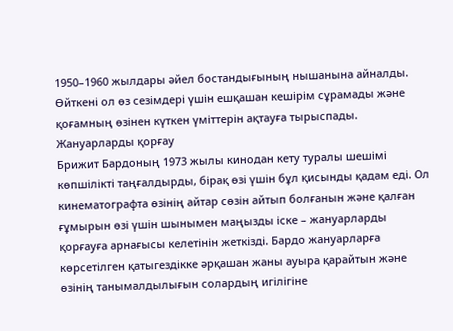1950–1960 жылдары әйел бостандығының нышанына айналды. Өйткені ол өз сезімдері үшін ешқашан кешірім сұрамады және қоғамның өзінен күткен үміттерін ақтауға тырыспады.
Жануарларды қорғау
Брижит Бардоның 1973 жылы кинодан кету туралы шешімі көпшілікті таңғалдырды, бірақ өзі үшін бұл қисынды қадам еді. Ол кинематографта өзінің айтар сөзін айтып болғанын және қалған ғұмырын өзі үшін шынымен маңызды іске – жануарларды қорғауға арнағысы келетінін жеткізді. Бардо жануарларға көрсетілген қатыгездікке әрқашан жаны ауыра қарайтын және өзінің танымалдылығын солардың игілігіне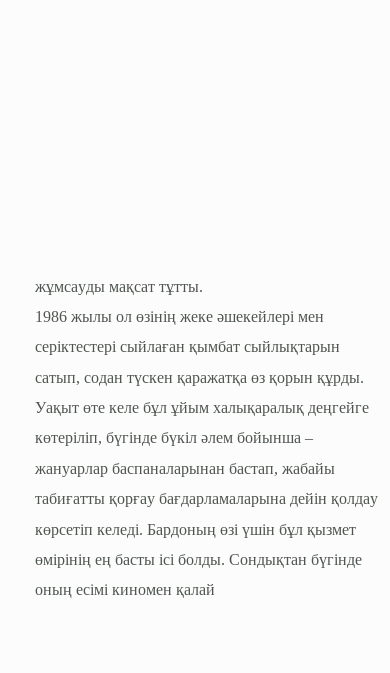жұмсауды мақсат тұтты.
1986 жылы ол өзінің жеке әшекейлері мен серіктестері сыйлаған қымбат сыйлықтарын сатып, содан түскен қаражатқа өз қорын құрды. Уақыт өте келе бұл ұйым халықаралық деңгейге көтеріліп, бүгінде бүкіл әлем бойынша – жануарлар баспаналарынан бастап, жабайы табиғатты қорғау бағдарламаларына дейін қолдау көрсетіп келеді. Бардоның өзі үшін бұл қызмет өмірінің ең басты ісі болды. Сондықтан бүгінде оның есімі киномен қалай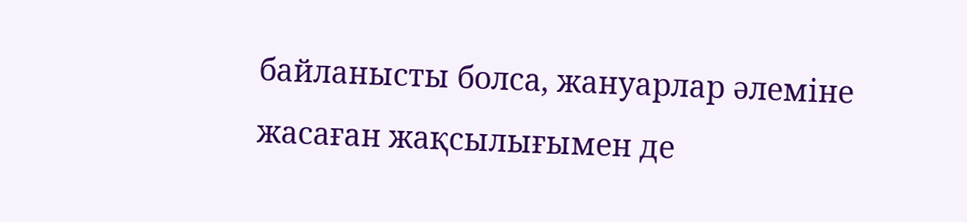байланысты болса, жануарлар әлеміне жасаған жақсылығымен де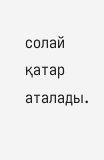солай қатар аталады.